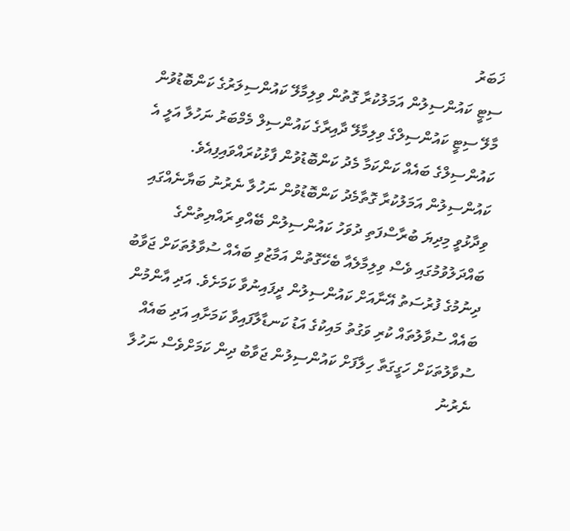ޚަބަރު
ސިޓީ ކައުންސިލުން އަމަލުކުރާ ގޮތުން ވިލިމާލޭ ކައުންސިލަރުގެ ކަންބޮޑުވުން
މާލޭ ސިޓީ ކައުންސިލްގެ ވިލިމާލޭ ދާއިރާގެ ކައުންސިލް މެމްބަރު ނަހުލާ އަލީ އެ ކައުންސިލްގެ ބައެއް ކަންކަމާ މެދު ކަންބޮޑުވުން ފާޅުކުރައްވައިފިއެވެ.
ކައުންސިލުން އަމަލުކުރާ ގޮތާމެދު ކަންބޮޑުވުން ނަހުލާ ނެރުނު ބަޔާނެއްގައި ވިދާޅުވީ މިދިޔަ ބުރާސްފަތި ދުވަހު ކައުންސިލުން ބޭއްވި ރައްޔިތުންގެ ބައްދަލުވުމުގައި ވެސް ވިލިމާލެއާ ބެހޭގޮތުން އަމާޒުވި ބައެއް ސުވާލުތަކަށް ޖަވާބު ދިނުމުގެ ފުރުސަތު އޭނާއަށް ކައުންސިލުން ދީފައިނުވާ ކަމަށެވެ. އަދި އާންމުން ބައެއް ސުވާލުތައް ކުރި ވަގުތު މައިކުގެ އަޑު ކަނޑާލާފައިވާ ކަމަށާއި އަދި ބައެއް ސުވާލުތަކަށް ހަގީގަތާ ހިލާފަށް ކައުންސިލުން ޖަވާބު ދިން ކަމަށްވެސް ނަހުލާ ނެރުނު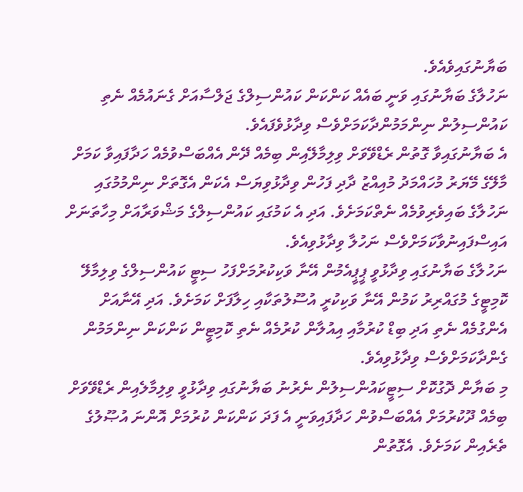ބަޔާނުގައިވެއެވެ.
ނަހުލާގެ ބަޔާނުގައި ވަނީ ބައެއް ކަންކަން ކައުންސިލްގެ ޖަލްސާއަށް ގެނައުމެއް ނެތި ކައުންސިލުން ނިންމަމުންދާކަމަށްވެސް ވިދާޅުވެފައެވެ.
އެ ބަޔާނުގައިވާ ގޮތުން ރެޑްވޭވަށް ވިލިމާލޭއިން ބިމެއް ދޭން އެއްބަސްވުމެއް ހަދާފައިވާ ކަމަށް މާލޭގެ މޭޔަރު މުހައްމަދު މުއިއްޒު ދާދި ފަހުން ވިދާޅުވިޔަސް އެކަން އެގޮތަށް ނިންމުމުގައި ނަހުލާގެ ބައިވެރިވުމެއް ނެތްކަމަށެވެ. އަދި އެ ކަމުގައި ކައުންސިލްގެ މަޝްވަރާއަށް މިހާތަނަށް އައިސްފައިނުވާކަމަށްވެސް ނަހުލާ ވިދާޅުވިއެވެ.
ނަހުލާގެ ބަޔާނުގައި ވިދާޅުވީ ޕީޕީއެމުން އޭނާ ވަކިކުރުމަށްފަހު ސިޓީ ކައުންސިލްގެ ވިލިމާލޭ ކޮމިޓީގެ މުގައްރިރު ކަމުން އޭނާ ވަކިކުރީ އުސޫލުތަކާއި ހިލާފަށް ކަމަށެވެ. އަދި އޭނާއަށް އެންގުމެއް ނެތި އަދި ބިޑް ކުރުމާއި އިއުލާން ކުރުމެއް ނެތި ކޮމިޓީން ކަންކަން ނިންމަމުން ގެންދާކަމަށްވެސް ވިދާޅުވިއެވެ.
މި ބަޔާން ދޮގުކޮށް ސިޓީކައުންސިލުން ނެރުނު ބަޔާނުގައި ވިދާޅުވީ ވިލިމާލެއިން ރެޑްވޭވަށް ބިމެއް ދޫކުރުމަށް އެއްބަސްވުން ހަދާފައިވަނީ އެ ފަދަ ކަންކަން ކުރުމަށް އޮންނަ އުޞޫލުގެ ތެރެއިން ކަމަށެވެ. އެގޮތުން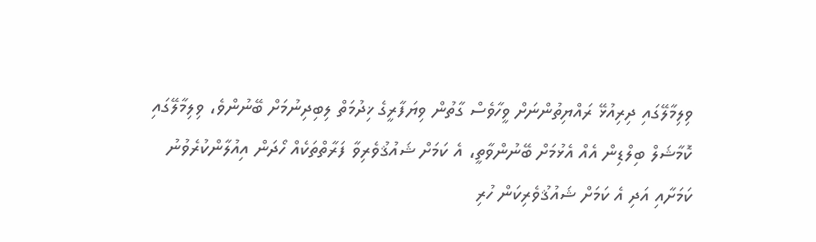ވިލިމާލޭގައި ދިރިއުޅޭ ރައްޔިތުންނަށް ވީހާވެސް ގާތުން ވިޔަފާރީގެ ޚިދުމަތް ލިބިދިނުމަށް ބޭނުންވެ، ވިލިމާލޭގައި ކޮމާޝަލް ބިލްޑިން އެއް އެޅުމަށް ބޭނުންވާތީ، އެ ކަމަށް ޝައުޤުވެރިވާ ފަރާތްތަކެއް ހޯދަން އިއުލާންކުރެވުނު ކަމަށާއި އަދި އެ ކަމަށް ޝައުޤުވެރިކަން ހުރި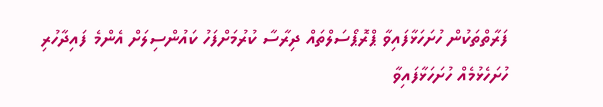ފަރާތްތަކުން ހުށަހަޅާފައިވާ ޕްރޮޕޯސަލްތައް ދިރާސާ ކުރުމަށްފަހު ކައުންސިލަށް އެންމެ ފައިދާހުރި ހުށަހެޅުމެއް ހުށަހަޅާފައިވާ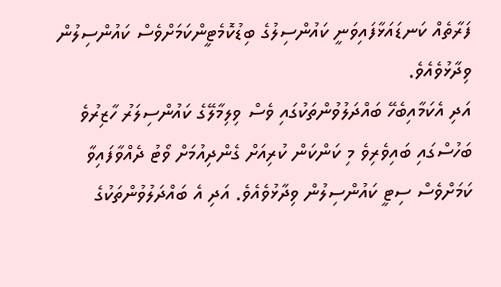ފަރާތެއް ކަނޑައަޅާފައިވަނީ ކައުންސިލުގެ ބިޑުކޮމެޓީންކަމަށްވެސް ކައުންސިލުން ވިދާޅުވެއެވެ.
އަދި އެކަމާއިބެހޭ ބައްދަލުވުންތަކުގައި ވެސް ވިލިމާލޭގެ ކައުންސިލަރު ހާޒިރުވެ ބަހުސްގައި ބައިވެރިވެ މި ކަންކަން ކުރިއަށް ގެންދިއުމަށް ވޯޓު ދެއްވާފައިވާ ކަމަށްވެސް ސިޓީ ކައުންސިލުން ވިދާޅުވެއެވެ. އަދި އެ ބައްދަލުވުންތަކުގެ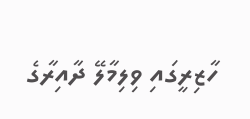ހާޒިރީގައި ވިލިމާލޭ ދާއިރާގެ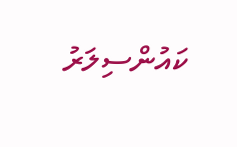ކައުންސިލަރު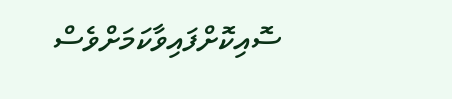ސޮއިކޮށްފައިވާކަމަށްވެސް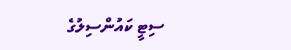ސިޓީ ކައުންސިލުގެ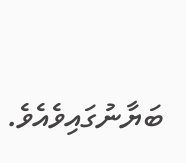ބަޔާނުގައިވެއެވެ.